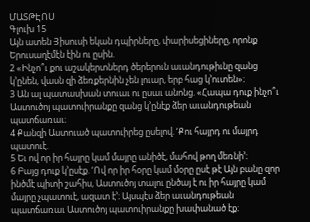ՄԱՏԹԷՈՍ
Գլուխ 15
Այն ատեն Յիսուսի եկան դպիրները, փարիսեցիները, որոնք Երուսաղէմէն էին ու ըսին.
2 «Ինչո՞ւ քու աշակերտներդ ծերերուն աւանդութիւնը զանց կ’ընեն, վասն զի ձեռքերնին չեն լուար, երբ հաց կ’ուտեն»։
3 Ան ալ պատասխան տուաւ ու ըսաւ անոնց. «Հապա դուք ինչո՞ւ Աստուծոյ պատուիրանքը զանց կ’ընէք ձեր աւանդութեան պատճառաւ։
4 Քանզի Աստուած պատուիրեց ըսելով. ‘Քու հայրդ ու մայրդ պատուէ.
5 Եւ ով որ իր հայրը կամ մայրը անիծէ, մահով թող մեռնի’։
6 Բայց դուք կ’ըսէք. ‘Ով որ իր հօրը կամ մօրը ըսէ թէ Այն բանը զոր ինծմէ պիտի շահիս, Աստուծոյ տալու ընծայ է ու իր հայրը կամ մայրը չպատուէ, ազատ է’։ Այսպէս ձեր աւանդութեան պատճառաւ Աստուծոյ պատուիրանքը խափանած էք։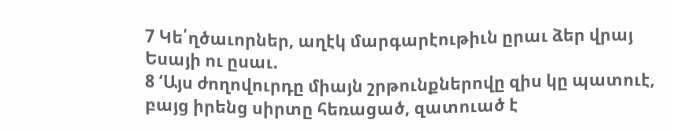7 Կե՛ղծաւորներ, աղէկ մարգարէութիւն ըրաւ ձեր վրայ Եսայի ու ըսաւ.
8 ‘Այս ժողովուրդը միայն շրթունքներովը զիս կը պատուէ, բայց իրենց սիրտը հեռացած, զատուած է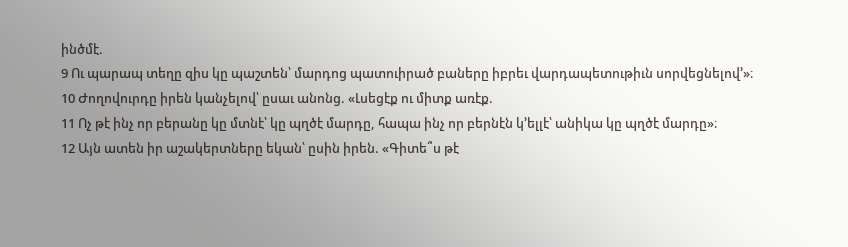ինծմէ.
9 Ու պարապ տեղը զիս կը պաշտեն՝ մարդոց պատուիրած բաները իբրեւ վարդապետութիւն սորվեցնելով’»։
10 Ժողովուրդը իրեն կանչելով՝ ըսաւ անոնց. «Լսեցէք ու միտք առէք.
11 Ոչ թէ ինչ որ բերանը կը մտնէ՝ կը պղծէ մարդը, հապա ինչ որ բերնէն կ’ելլէ՝ անիկա կը պղծէ մարդը»։
12 Այն ատեն իր աշակերտները եկան՝ ըսին իրեն. «Գիտե՞ս թէ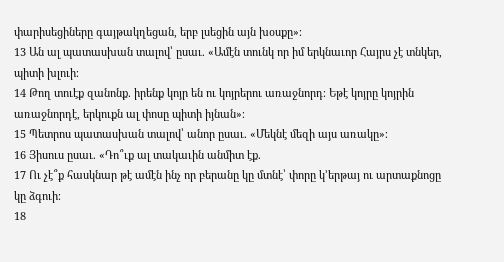փարիսեցիները գայթակղեցան, երբ լսեցին այն խօսքը»։
13 Ան ալ պատասխան տալով՝ ըսաւ. «Ամէն տունկ որ իմ երկնաւոր Հայրս չէ տնկեր, պիտի խլուի։
14 Թող տուէք զանոնք. իրենք կոյր են ու կոյրերու առաջնորդ։ Եթէ կոյրը կոյրին առաջնորդէ, երկուքն ալ փոսը պիտի իյնան»։
15 Պետրոս պատասխան տալով՝ անոր ըսաւ. «Մեկնէ մեզի այս առակը»։
16 Յիսուս ըսաւ. «Դո՞ւք ալ տակաւին անմիտ էք.
17 Ու չէ՞ք հասկնար թէ ամէն ինչ որ բերանը կը մտնէ՝ փորը կ’երթայ ու արտաքնոցը կը ձգուի։
18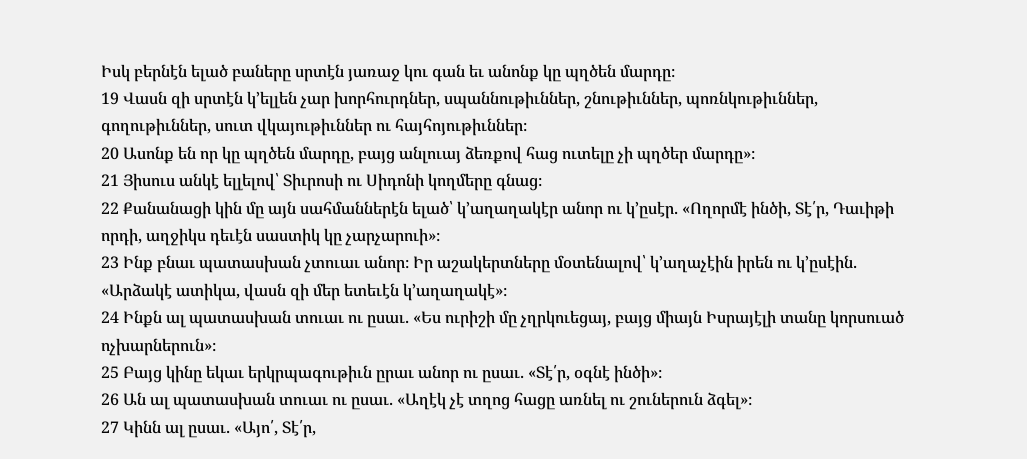Իսկ բերնէն ելած բաները սրտէն յառաջ կու գան եւ անոնք կը պղծեն մարդը։
19 Վասն զի սրտէն կ’ելլեն չար խորհուրդներ, սպաննութիւններ, շնութիւններ, պոռնկութիւններ, գողութիւններ, սուտ վկայութիւններ ու հայհոյութիւններ։
20 Ասոնք են որ կը պղծեն մարդը, բայց անլուայ ձեռքով հաց ուտելը չի պղծեր մարդը»։
21 Յիսուս անկէ ելլելով՝ Տիւրոսի ու Սիդոնի կողմերը գնաց։
22 Քանանացի կին մը այն սահմաններէն ելած՝ կ’աղաղակէր անոր ու կ’ըսէր. «Ողորմէ ինծի, Տէ՛ր, Դաւիթի որդի, աղջիկս դեւէն սաստիկ կը չարչարուի»։
23 Ինք բնաւ պատասխան չտուաւ անոր։ Իր աշակերտները մօտենալով՝ կ’աղաչէին իրեն ու կ’ըսէին. «Արձակէ ատիկա, վասն զի մեր ետեւէն կ’աղաղակէ»։
24 Ինքն ալ պատասխան տուաւ ու ըսաւ. «Ես ուրիշի մը չղրկուեցայ, բայց միայն Իսրայէլի տանը կորսուած ոչխարներուն»։
25 Բայց կինը եկաւ երկրպագութիւն ըրաւ անոր ու ըսաւ. «Տէ՛ր, օգնէ ինծի»։
26 Ան ալ պատասխան տուաւ ու ըսաւ. «Աղէկ չէ տղոց հացը առնել ու շուներուն ձգել»։
27 Կինն ալ ըսաւ. «Այո՛, Տէ՛ր,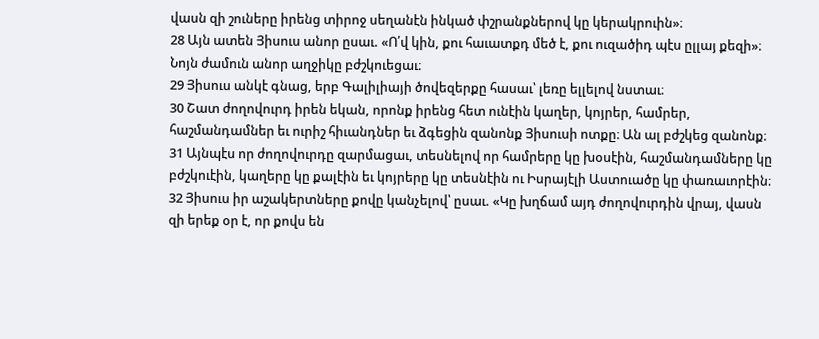վասն զի շուները իրենց տիրոջ սեղանէն ինկած փշրանքներով կը կերակրուին»։
28 Այն ատեն Յիսուս անոր ըսաւ. «Ո՛վ կին, քու հաւատքդ մեծ է, քու ուզածիդ պէս ըլլայ քեզի»։ Նոյն ժամուն անոր աղջիկը բժշկուեցաւ։
29 Յիսուս անկէ գնաց, երբ Գալիլիայի ծովեզերքը հասաւ՝ լեռը ելլելով նստաւ։
30 Շատ ժողովուրդ իրեն եկան, որոնք իրենց հետ ունէին կաղեր, կոյրեր, համրեր, հաշմանդամներ եւ ուրիշ հիւանդներ եւ ձգեցին զանոնք Յիսուսի ոտքը։ Ան ալ բժշկեց զանոնք։
31 Այնպէս որ ժողովուրդը զարմացաւ, տեսնելով որ համրերը կը խօսէին, հաշմանդամները կը բժշկուէին, կաղերը կը քալէին եւ կոյրերը կը տեսնէին ու Իսրայէլի Աստուածը կը փառաւորէին։
32 Յիսուս իր աշակերտները քովը կանչելով՝ ըսաւ. «Կը խղճամ այդ ժողովուրդին վրայ, վասն զի երեք օր է, որ քովս են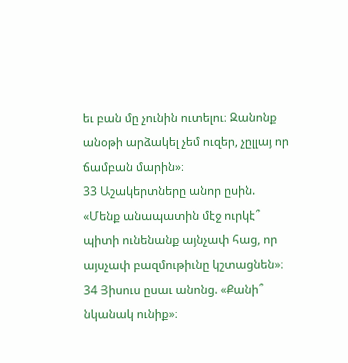եւ բան մը չունին ուտելու։ Զանոնք անօթի արձակել չեմ ուզեր, չըլլայ որ ճամբան մարին»։
33 Աշակերտները անոր ըսին. «Մենք անապատին մէջ ուրկէ՞ պիտի ունենանք այնչափ հաց, որ այսչափ բազմութիւնը կշտացնեն»։
34 Յիսուս ըսաւ անոնց. «Քանի՞ նկանակ ունիք»։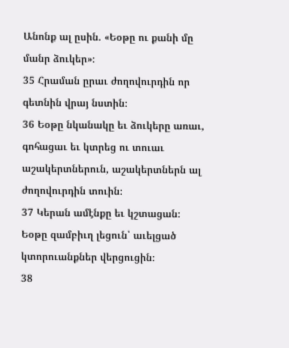Անոնք ալ ըսին. «Եօթը ու քանի մը մանր ձուկեր»։
35 Հրաման ըրաւ ժողովուրդին որ գետնին վրայ նստին։
36 Եօթը նկանակը եւ ձուկերը առաւ, գոհացաւ եւ կտրեց ու տուաւ աշակերտներուն, աշակերտներն ալ ժողովուրդին տուին։
37 Կերան ամէնքը եւ կշտացան։ Եօթը զամբիւղ լեցուն՝ աւելցած կտորուանքներ վերցուցին։
38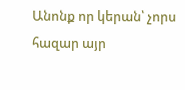Անոնք որ կերան՝ չորս հազար այր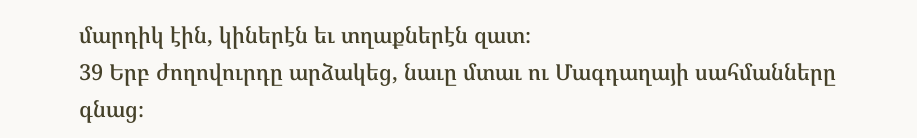մարդիկ էին, կիներէն եւ տղաքներէն զատ։
39 Երբ ժողովուրդը արձակեց, նաւը մտաւ ու Մագդաղայի սահմանները գնաց։